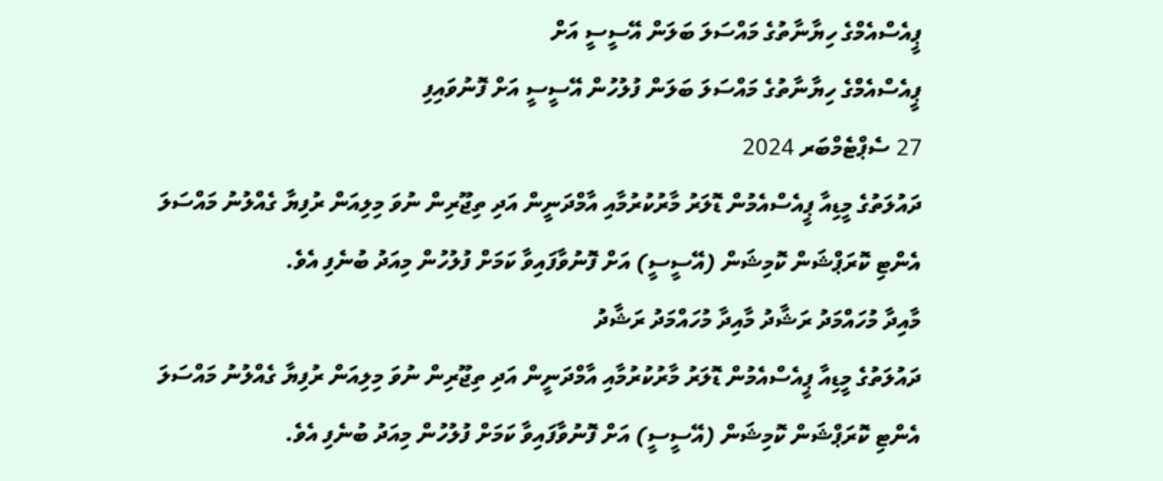ޕީއެސްއެމްގެ ހިޔާނާތުގެ މައްސަލަ ބަލަން އޭސީސީ އަށް
ޕީއެސްއެމްގެ ހިޔާނާތުގެ މައްސަލަ ބަލަން ފުލުހުން އޭސީސީ އަށް ފޮނުވައިފި
27 ސެޕްޓެމްބަރ 2024
ދައުލަތުގެ މީޑިއާ ޕީއެސްއެމުން ޑޮލަރު މާރުކުރުމާއި އާމްދަނީން އަދި ތިޖޫރިން ނުވަ މިލިއަން ރުފިޔާ ގެއްލުނު މައްސަލަ އެންޓި ކޮރަޕްޝަން ކޮމިޝަން (އޭސީސީ) އަށް ފޮނުވާފައިވާ ކަމަށް ފުލުހުން މިއަދު ބުނެފި އެވެ.
މާއިދާ މުހައްމަދު ރަޝާދު މާއިދާ މުހައްމަދު ރަޝާދު
ދައުލަތުގެ މީޑިއާ ޕީއެސްއެމުން ޑޮލަރު މާރުކުރުމާއި އާމްދަނީން އަދި ތިޖޫރިން ނުވަ މިލިއަން ރުފިޔާ ގެއްލުނު މައްސަލަ އެންޓި ކޮރަޕްޝަން ކޮމިޝަން (އޭސީސީ) އަށް ފޮނުވާފައިވާ ކަމަށް ފުލުހުން މިއަދު ބުނެފި އެވެ.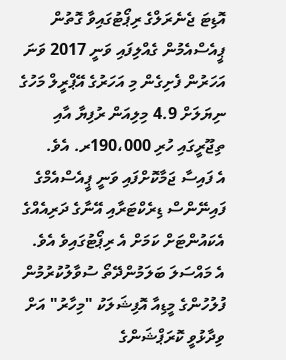އޮޑިޓަ ޖެނެރަލްގެ ރިޕޯޓުގައިވާ ގޮތުން ޕީއެސްއެމުން ގެއްލިފައި ވަނީ 2017 ވަނަ އަހަރުން ފެށިގެން މި އަހަރުގެ އޭޕްރީލް މަހުގެ ނިޔަލަށް 4.9 މިލިއަން ރުފިޔާ އާއި ތިޖޫރީގައި ހުރި 190،000ރ. އެވެ.
އެ ފައިސާ ޖަމާކޮށްފައި ވަނީ ޕީއެސްއެމްގެ ފައިނޭންސް ޑިރެކްޓަރާއި އޭނާގެ ދަރިއެއްގެ އެކައުންޓަށް ކަމަށް އެ ރިޕޯޓުގައިވެ އެވެ.
އެ މައްސަލަ ބަލަމުންދޭތޯ ސުވާލުކުރުމުން ފުލުހުންގެ މީޑިއާ އޮފިޝަލަކު "މިހާރު" އަށް ވިދާޅުވީ ކޮރަޕްޝަންގެ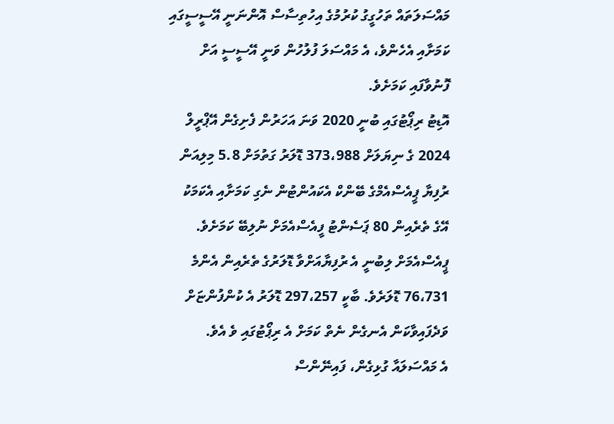މައްސަލަތައް ތަހުގީގު ކުރުމުގެ އިހުތިސާސް އޮންނަނީ އޭސީސީގައި ކަމަށާއި އެހެންވެ، އެ މައްސަލަ ފުލުހުން ވަނީ އޭސީސީ އަށް ފޮނުވާފައި ކަމަށެވެ.
އޮޑިޓު ރިޕޯޓުގައި ބުނީ 2020 ވަނަ އަހަރުން ފެށިގެން އޭޕްރީލް 2024 ގެ ނިޔަލަށް 373،988 ޑޮލަރު ގަތުމަށް 5.8 މިލިއަން ރުފިޔާ ޕީއެސްއެމްގެ ބޭންކް އެކައުންޓުން ނެގި ކަމަށާއި އެކަމަކު އޭގެ ތެރެއިން 80 ޕަސެންޓު ފީއެސްއެމަށް ނުލިބޭ ކަމަށެވެ. ޕީއެސްއެމަށް ލިބުނީ އެ ރުފިޔާއަށްވާ ޑޮލަރުގެ ތެރެއިން އެންމެ 76،731 ޑޮލަރެވެ. ބާކީ 297،257 ޑޮލަރު އެ ކުންފުންޏަށް ވަދެފައިވާކަން އެނގެން ނެތް ކަމަށް އެ ރިޕޯޓުގައި ވެ އެވެ.
އެ މައްސަލައާ ގުޅިގެން، ފައިނޭންސް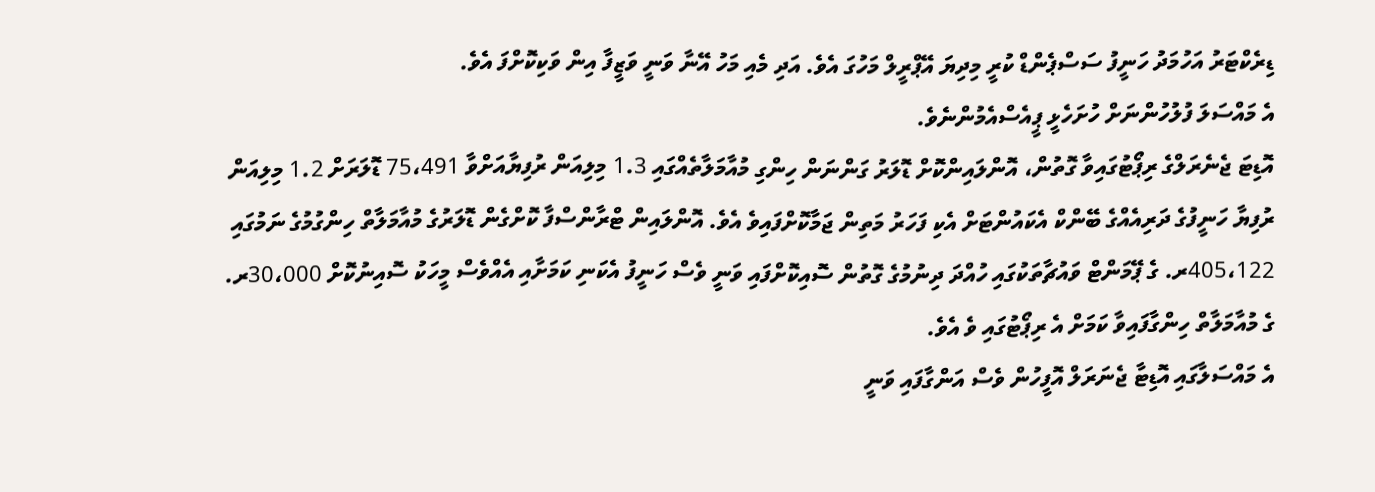ޑިރެކްޓަރު އަހުމަދު ހަނީފު ސަސްޕެންޑް ކުރީ މިދިޔަ އޭޕްރީލް މަހުގަ އެވެ. އަދި މެއި މަހު އޭނާ ވަނީ ވަޒީފާ އިން ވަކިކޮށްފަ އެވެ.
އެ މައްސަލަ ފުލުހުންނަށް ހުށަހެޅީ ޕީއެސްއެމުންނެވެ.
އޮޑިޓަ ޖެނެރަލްގެ ރިޕޯޓުގައިވާ ގޮތުން، އޮންލައިންކޮށް ޑޮލަރު ގަންނަން ހިންގި މުއާމަލާތެއްގައި 1.3 މިލިއަން ރުފިޔާއަށްވާ 75،491 ޑޮލަރަށް 1.2 މިލިއަން ރުފިޔާ ހަނީފުގެ ދަރިއެއްގެ ބޭންކް އެކައުންޓަށް އެކި ފަހަރު މަތިން ޖަމާކޮށްފައިވެ އެވެ. އޮންލައިން ޓްރާންސްފާ ކޮށްގެން ޑޮލަރުގެ މުއާމަލާތް ހިންގުމުގެ ނަމުގައި 405،122ރ. ގެ ޕޭމަންޓް ވައުޗާތަކުގައި ހުއްދަ ދިނުމުގެ ގޮތުން ސޮއިކޮށްފައި ވަނީ ވެސް ހަނީފު އެކަނި ކަމަށާއި އެއްވެސް މީހަކު ސޮއިނުކޮށް 30،000ރ. ގެ މުއާމަލާތް ހިންގާފައިވާ ކަމަށް އެ ރިޕޯޓުގައި ވެ އެވެ.
އެ މައްސަލާގައި އޮޑިޓާ ޖެނަރަލް އޮފީހުން ވެސް އަންގާފައި ވަނީ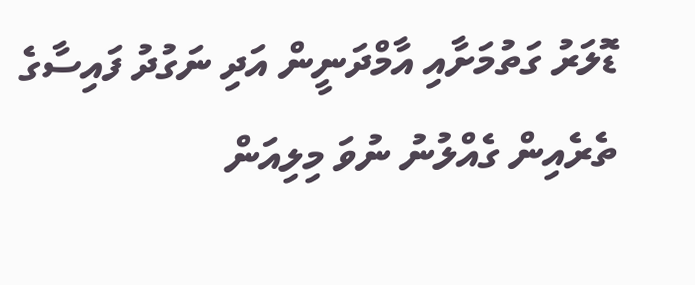ޑޮލަރު ގަތުމަށާއި އާމްދަނީން އަދި ނަގުދު ފައިސާގެ ތެރެއިން ގެއްލުނު ނުވަ މިލިއަން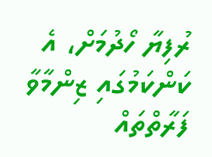ރުފިޔާ ހޯދުމަށް، އެ ކަންކަމުގައި ޒިންމާވާ ފަރާތްތައް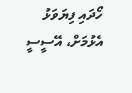ހޯދައި ފިޔަވަޅު އެޅުމަށް، އޭސީސީ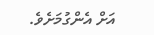އަށް އެންގުމަށެވެ.